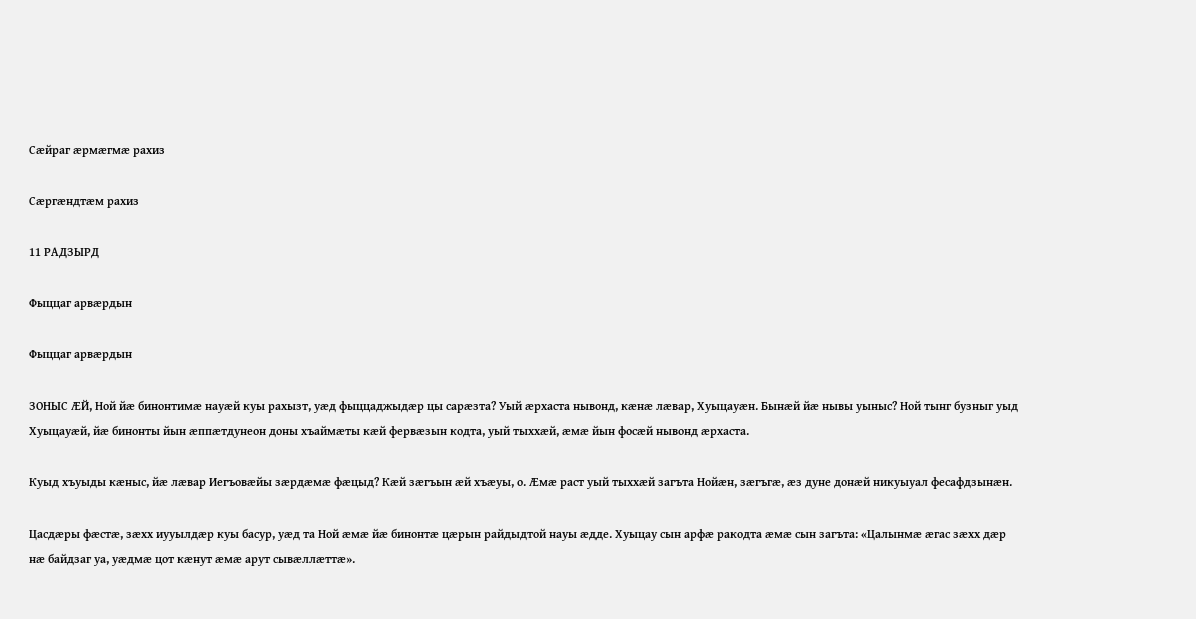Сӕйраг ӕрмӕгмӕ рахиз

Сӕргӕндтӕм рахиз

11 РАДЗЫРД

Фыццаг арвӕрдын

Фыццаг арвӕрдын

ЗОНЫС ӔЙ, Ной йӕ бинонтимӕ науӕй куы рахызт, уӕд фыццаджыдӕр цы сарӕзта? Уый ӕрхаста нывонд, кӕнӕ лӕвар, Хуыцауӕн. Бынӕй йӕ нывы уыныс? Ной тынг бузныг уыд Хуыцауӕй, йӕ бинонты йын ӕппӕтдунеон доны хъаймӕты кӕй фервӕзын кодта, уый тыххӕй, ӕмӕ йын фосӕй нывонд ӕрхаста.

Куыд хъуыды кӕныс, йӕ лӕвар Иегъовӕйы зӕрдӕмӕ фӕцыд? Кӕй зӕгъын ӕй хъӕуы, о. Ӕмӕ раст уый тыххӕй загъта Нойӕн, зӕгъгӕ, ӕз дуне донӕй никуыуал фесафдзынӕн.

Цасдӕры фӕстӕ, зӕхх иууылдӕр куы басур, уӕд та Ной ӕмӕ йӕ бинонтӕ цӕрын райдыдтой науы ӕдде. Хуыцау сын арфӕ ракодта ӕмӕ сын загъта: «Цалынмӕ ӕгас зӕхх дӕр нӕ байдзаг уа, уӕдмӕ цот кӕнут ӕмӕ арут сывӕллӕттӕ».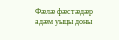Фӕлӕ фӕстӕдӕр адӕм уыцы доны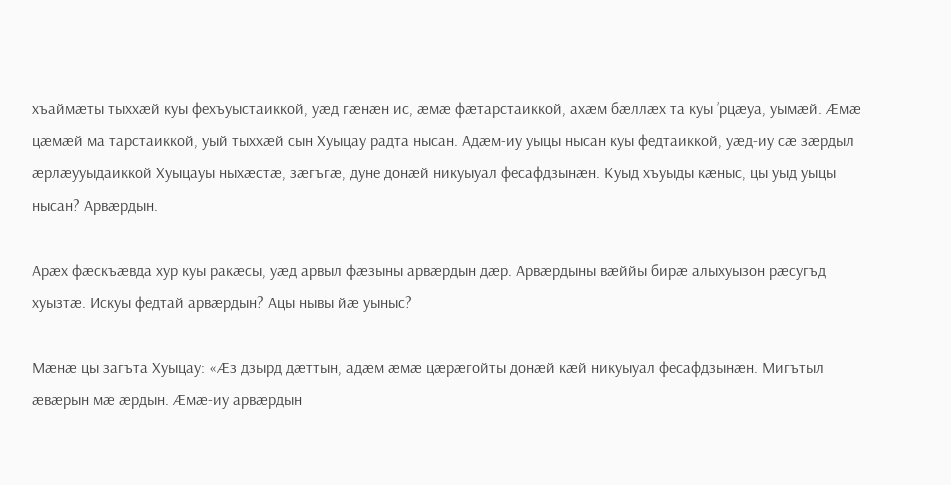хъаймӕты тыххӕй куы фехъуыстаиккой, уӕд гӕнӕн ис, ӕмӕ фӕтарстаиккой, ахӕм бӕллӕх та куы ’рцӕуа, уымӕй. Ӕмӕ цӕмӕй ма тарстаиккой, уый тыххӕй сын Хуыцау радта нысан. Адӕм-иу уыцы нысан куы федтаиккой, уӕд-иу сӕ зӕрдыл ӕрлӕууыдаиккой Хуыцауы ныхӕстӕ, зӕгъгӕ, дуне донӕй никуыуал фесафдзынӕн. Куыд хъуыды кӕныс, цы уыд уыцы нысан? Арвӕрдын.

Арӕх фӕскъӕвда хур куы ракӕсы, уӕд арвыл фӕзыны арвӕрдын дӕр. Арвӕрдыны вӕййы бирӕ алыхуызон рӕсугъд хуызтӕ. Искуы федтай арвӕрдын? Ацы нывы йӕ уыныс?

Мӕнӕ цы загъта Хуыцау: «Ӕз дзырд дӕттын, адӕм ӕмӕ цӕрӕгойты донӕй кӕй никуыуал фесафдзынӕн. Мигътыл ӕвӕрын мӕ ӕрдын. Ӕмӕ-иу арвӕрдын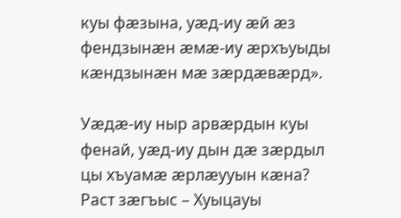куы фӕзына, уӕд-иу ӕй ӕз фендзынӕн ӕмӕ-иу ӕрхъуыды кӕндзынӕн мӕ зӕрдӕвӕрд».

Уӕдӕ-иу ныр арвӕрдын куы фенай, уӕд-иу дын дӕ зӕрдыл цы хъуамӕ ӕрлӕууын кӕна? Раст зӕгъыс – Хуыцауы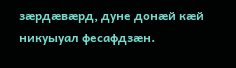зӕрдӕвӕрд, дуне донӕй кӕй никуыуал фесафдзӕн.